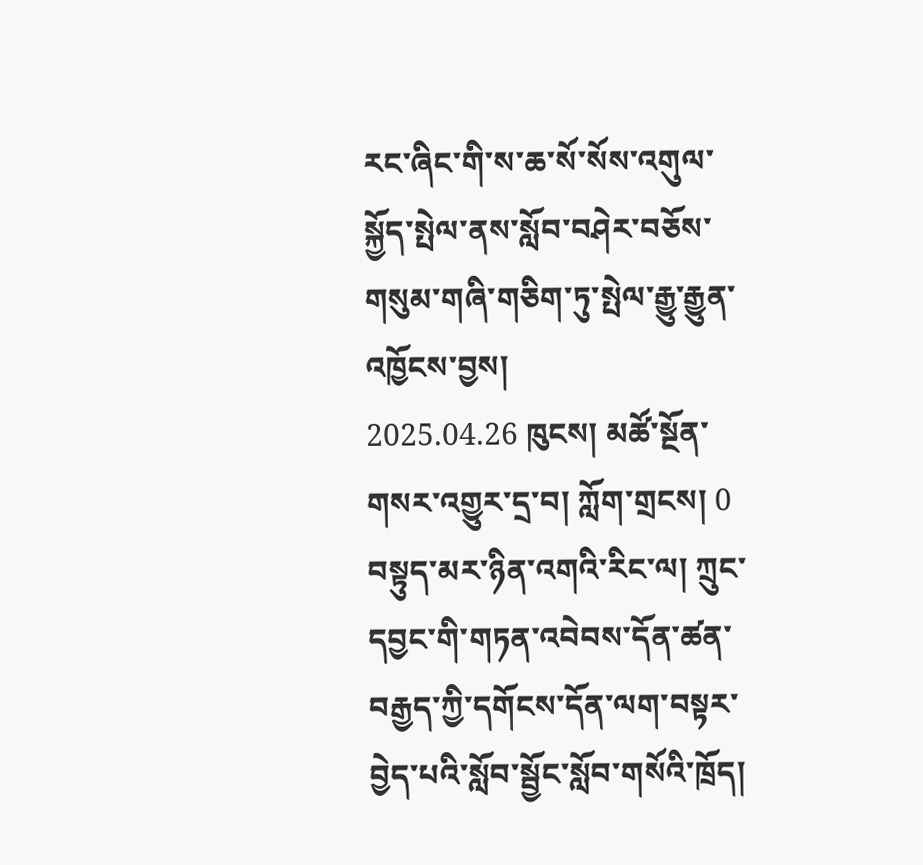རང་ཞིང་གི་ས་ཆ་སོ་སོས་འགུལ་སྐྱོད་སྤེལ་ནས་སློབ་བཤེར་བཅོས་གསུམ་གཞི་གཅིག་ཏུ་སྤེལ་རྒྱུ་རྒྱུན་འཁྱོངས་བྱས།
2025.04.26 ཁུངས། མཚོ་སྔོན་གསར་འགྱུར་དྲ་བ། ཀློག་གྲངས། 0
བསྟུད་མར་ཉིན་འགའི་རིང་ལ། ཀྲུང་དབྱང་གི་གཏན་འབེབས་དོན་ཚན་བརྒྱད་ཀྱི་དགོངས་དོན་ལག་བསྟར་བྱེད་པའི་སློབ་སྦྱོང་སློབ་གསོའི་ཁྲོད།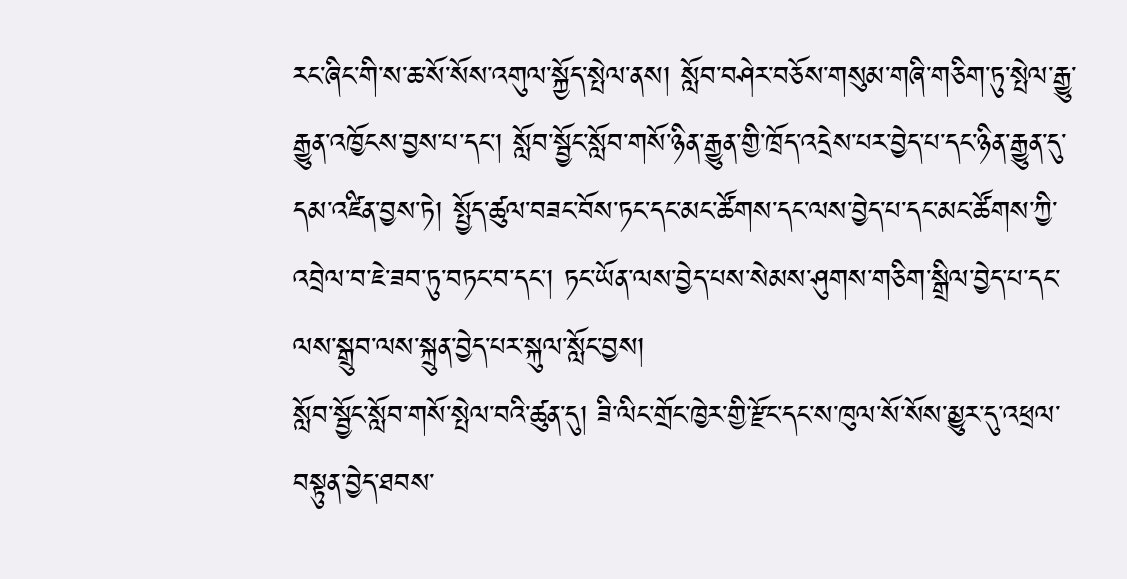རང་ཞིང་གི་ས་ཆ་སོ་སོས་འགུལ་སྐྱོད་སྤེལ་ནས། སློབ་བཤེར་བཅོས་གསུམ་གཞི་གཅིག་ཏུ་སྤེལ་རྒྱུ་རྒྱུན་འཁྱོངས་བྱས་པ་དང་། སློབ་སྦྱོང་སློབ་གསོ་ཉིན་རྒྱུན་གྱི་ཁྲོད་འདྲེས་པར་བྱེད་པ་དང་ཉིན་རྒྱུན་དུ་དམ་འཛིན་བྱས་ཏེ། སྤྱོད་ཚུལ་བཟང་བོས་ཏང་དང་མང་ཚོགས་དང་ལས་བྱེད་པ་དང་མང་ཚོགས་ཀྱི་འབྲེལ་བ་ཇེ་ཟབ་ཏུ་བཏང་བ་དང་། ཏང་ཡོན་ལས་བྱེད་པས་སེམས་ཤུགས་གཅིག་སྒྲིལ་བྱེད་པ་དང་ལས་སྒྲུབ་ལས་སྐྲུན་བྱེད་པར་སྐུལ་སློང་བྱས།
སློབ་སྦྱོང་སློབ་གསོ་སྤེལ་བའི་ཚུན་དུ། ཟི་ལིང་གྲོང་ཁྱེར་གྱི་རྫོང་དང་ས་ཁུལ་སོ་སོས་མྱུར་དུ་འཕྲལ་བསྟུན་བྱེད་ཐབས་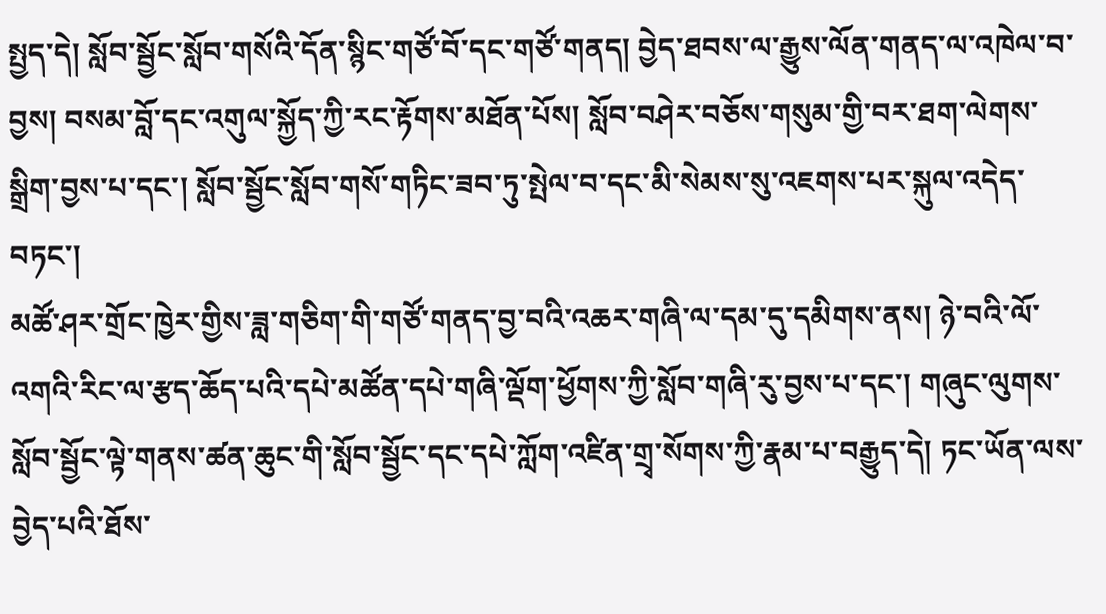སྤྱད་དེ། སློབ་སྦྱོང་སློབ་གསོའི་དོན་སྙིང་གཙོ་བོ་དང་གཙོ་གནད། བྱེད་ཐབས་ལ་རྒྱུས་ལོན་གནད་ལ་འཁེལ་བ་བྱས། བསམ་བློ་དང་འགུལ་སྐྱོད་ཀྱི་རང་རྟོགས་མཐོན་པོས། སློབ་བཤེར་བཅོས་གསུམ་གྱི་བར་ཐག་ལེགས་སྒྲིག་བྱས་པ་དང་། སློབ་སྦྱོང་སློབ་གསོ་གཏིང་ཟབ་ཏུ་སྤེལ་བ་དང་མི་སེམས་སུ་འཇགས་པར་སྐུལ་འདེད་བཏང་།
མཚོ་ཤར་གྲོང་ཁྱེར་གྱིས་ཟླ་གཅིག་གི་གཙོ་གནད་བྱ་བའི་འཆར་གཞི་ལ་དམ་དུ་དམིགས་ནས། ཉེ་བའི་ལོ་འགའི་རིང་ལ་རྩད་ཆོད་པའི་དཔེ་མཚོན་དཔེ་གཞི་ལྡོག་ཕྱོགས་ཀྱི་སློབ་གཞི་རུ་བྱས་པ་དང་། གཞུང་ལུགས་སློབ་སྦྱོང་ལྟེ་གནས་ཚན་ཆུང་གི་སློབ་སྦྱོང་དང་དཔེ་ཀློག་འཛིན་གྲྭ་སོགས་ཀྱི་རྣམ་པ་བརྒྱུད་དེ། ཏང་ཡོན་ལས་བྱེད་པའི་ཐོས་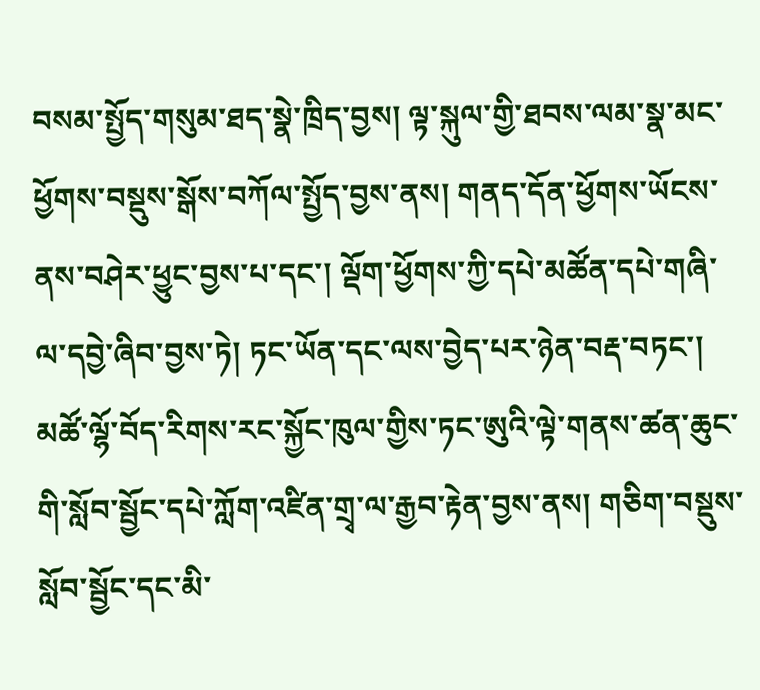བསམ་སྤྱོད་གསུམ་ཐད་སྣེ་ཁྲིད་བྱས། ལྟ་སྐུལ་གྱི་ཐབས་ལམ་སྣ་མང་ཕྱོགས་བསྡུས་སྒོས་བཀོལ་སྤྱོད་བྱས་ནས། གནད་དོན་ཕྱོགས་ཡོངས་ནས་བཤེར་ཕྱུང་བྱས་པ་དང་། ལྡོག་ཕྱོགས་ཀྱི་དཔེ་མཚོན་དཔེ་གཞི་ལ་དབྱེ་ཞིབ་བྱས་ཏེ། ཏང་ཡོན་དང་ལས་བྱེད་པར་ཉེན་བརྡ་བཏང་།
མཚོ་ལྷོ་བོད་རིགས་རང་སྐྱོང་ཁུལ་གྱིས་ཏང་ཨུའི་ལྟེ་གནས་ཚན་ཆུང་གི་སློབ་སྦྱོང་དཔེ་ཀློག་འཛིན་གྲྭ་ལ་རྒྱབ་རྟེན་བྱས་ནས། གཅིག་བསྡུས་སློབ་སྦྱོང་དང་མི་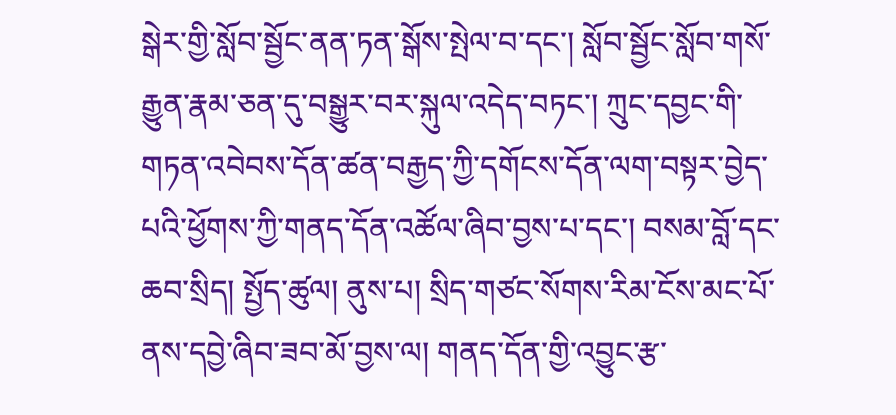སྒེར་གྱི་སློབ་སྦྱོང་ནན་ཏན་སྒོས་སྤེལ་བ་དང་། སློབ་སྦྱོང་སློབ་གསོ་རྒྱུན་རྣམ་ཅན་དུ་བསྒྱུར་བར་སྐུལ་འདེད་བཏང་། ཀྲུང་དབྱང་གི་གཏན་འབེབས་དོན་ཚན་བརྒྱད་ཀྱི་དགོངས་དོན་ལག་བསྟར་བྱེད་པའི་ཕྱོགས་ཀྱི་གནད་དོན་འཚོལ་ཞིབ་བྱས་པ་དང་། བསམ་བློ་དང་ཆབ་སྲིད། སྤྱོད་ཚུལ། ནུས་པ། སྲིད་གཙང་སོགས་རིམ་ངོས་མང་པོ་ནས་དབྱེ་ཞིབ་ཟབ་མོ་བྱས་ལ། གནད་དོན་གྱི་འབྱུང་རྩ་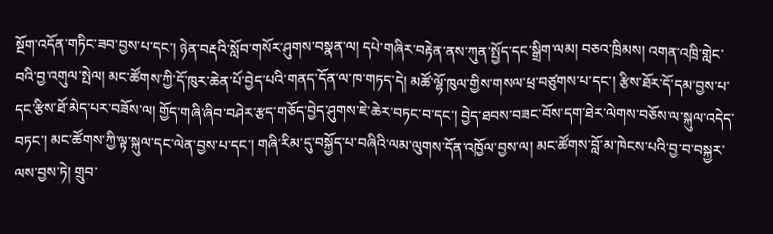སྔོག་འདོན་གཏིང་ཟབ་བྱས་པ་དང་། ཉེན་བརྡའི་སློབ་གསོར་ཤུགས་བསྣན་ལ། དཔེ་གཞིར་བརྟེན་ནས་ཀུན་སྤྱོད་དང་སྒྲིག་ལམ། བཅའ་ཁྲིམས། འགན་འཁྲི་གླེང་བའི་བྱ་འགུལ་སྤེལ། མང་ཚོགས་ཀྱི་དོ་ཁུར་ཆེན་པོ་བྱེད་པའི་གནད་དོན་ལ་ཁ་གཏད་དེ། མཚོ་ལྷོ་ཁུལ་གྱིས་གསལ་ཕྲ་བཙུགས་པ་དང་། རྩིས་ཐོར་དོ་དམ་བྱས་པ་དང་རྩིས་ཐོ་མེད་པར་བཟོས་ལ། གྱོད་གཞི་ཞིབ་བཤེར་རྩད་གཅོད་བྱེད་ཤུགས་ཇེ་ཆེར་བཏང་བ་དང་། བྱེད་ཐབས་བཟང་བོས་དག་ཐེར་ལེགས་བཅོས་ལ་སྐུལ་འདེད་བཏང་། མང་ཚོགས་ཀྱི་ལྟ་སྐུལ་དང་ལེན་བྱས་པ་དང་། གཞི་རིམ་དུ་བསྐྱོད་པ་བཞིའི་ལམ་ལུགས་དོན་འཁྱོལ་བྱས་ལ། མང་ཚོགས་བློ་མ་ཁེངས་པའི་བྱ་བ་བསྐྱར་ལས་བྱས་ཏེ། གྲུབ་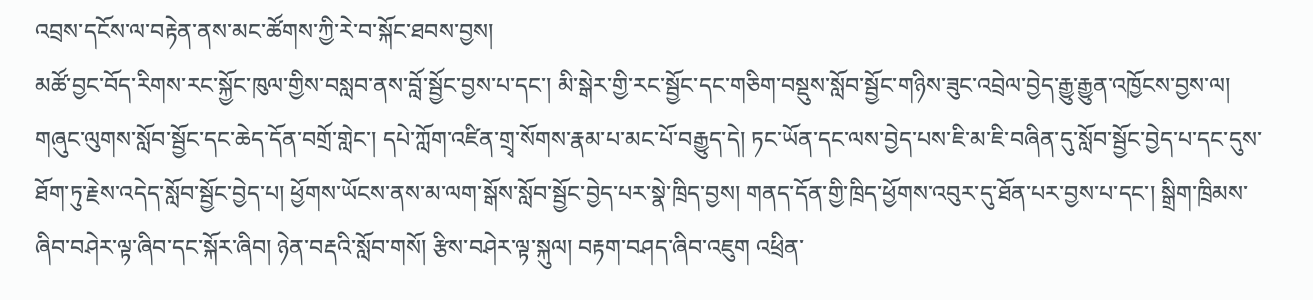འབྲས་དངོས་ལ་བརྟེན་ནས་མང་ཚོགས་ཀྱི་རེ་བ་སྐོང་ཐབས་བྱས།
མཚོ་བྱང་བོད་རིགས་རང་སྐྱོང་ཁུལ་གྱིས་བསླབ་ནས་བློ་སྦྱོང་བྱས་པ་དང་། མི་སྒེར་གྱི་རང་སྦྱོང་དང་གཅིག་བསྡུས་སློབ་སྦྱོང་གཉིས་ཟུང་འབྲེལ་བྱེད་རྒྱུ་རྒྱུན་འཁྱོངས་བྱས་ལ། གཞུང་ལུགས་སློབ་སྦྱོང་དང་ཆེད་དོན་བགྲོ་གླེང་། དཔེ་ཀློག་འཛིན་གྲྭ་སོགས་རྣམ་པ་མང་པོ་བརྒྱུད་དེ། ཏང་ཡོན་དང་ལས་བྱེད་པས་ཇི་མ་ཇི་བཞིན་དུ་སློབ་སྦྱོང་བྱེད་པ་དང་དུས་ཐོག་ཏུ་རྗེས་འདེད་སློབ་སྦྱོང་བྱེད་པ། ཕྱོགས་ཡོངས་ནས་མ་ལག་སྒོས་སློབ་སྦྱོང་བྱེད་པར་སྣེ་ཁྲིད་བྱས། གནད་དོན་གྱི་ཁྲིད་ཕྱོགས་འབུར་དུ་ཐོན་པར་བྱས་པ་དང་། སྒྲིག་ཁྲིམས་ཞིབ་བཤེར་ལྟ་ཞིབ་དང་སྐོར་ཞིབ། ཉེན་བརྡའི་སློབ་གསོ། རྩིས་བཤེར་ལྟ་སྐུལ། བརྟག་བཤད་ཞིབ་འཇུག འཕྲིན་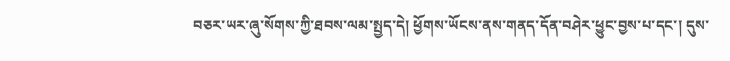བཅར་ཡར་ཞུ་སོགས་ཀྱི་ཐབས་ལམ་སྤྱད་དེ། ཕྱོགས་ཡོངས་ནས་གནད་དོན་བཤེར་ཕྱུང་བྱས་པ་དང་། དུས་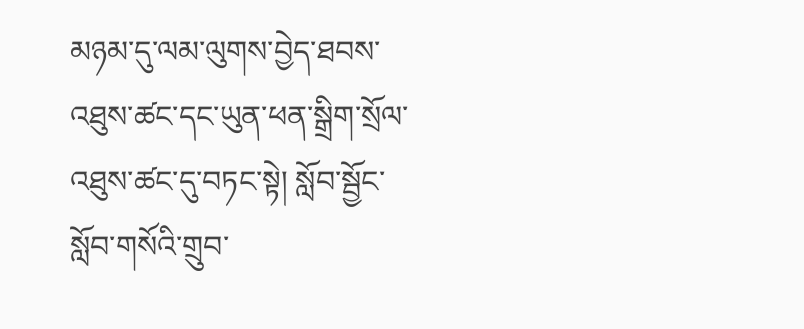མཉམ་དུ་ལམ་ལུགས་བྱེད་ཐབས་འཐུས་ཚང་དང་ཡུན་ཕན་སྒྲིག་སྲོལ་འཐུས་ཚང་དུ་བཏང་སྟེ། སློབ་སྦྱོང་སློབ་གསོའི་གྲུབ་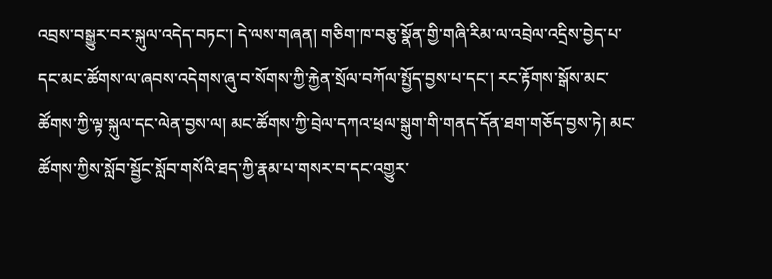འབྲས་བསྒྱུར་བར་སྐུལ་འདེད་བཏང་། དེ་ལས་གཞན། གཅིག་ཁ་བཅུ་སྣོན་གྱི་གཞི་རིམ་ལ་འབྲེལ་འདྲིས་བྱེད་པ་དང་མང་ཚོགས་ལ་ཞབས་འདེགས་ཞུ་བ་སོགས་ཀྱི་རྐྱེན་སྲོལ་བཀོལ་སྤྱོད་བྱས་པ་དང་། རང་རྟོགས་སྒོས་མང་ཚོགས་ཀྱི་ལྟ་སྐུལ་དང་ལེན་བྱས་ལ། མང་ཚོགས་ཀྱི་བྲེལ་དཀའ་ཕྲལ་སྒུག་གི་གནད་དོན་ཐག་གཅོད་བྱས་ཏེ། མང་ཚོགས་ཀྱིས་སློབ་སྦྱོང་སློབ་གསོའི་ཐད་ཀྱི་རྣམ་པ་གསར་བ་དང་འགྱུར་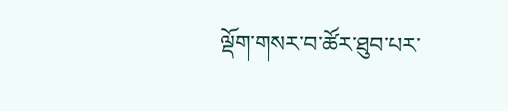ལྡོག་གསར་བ་ཚོར་ཐུབ་པར་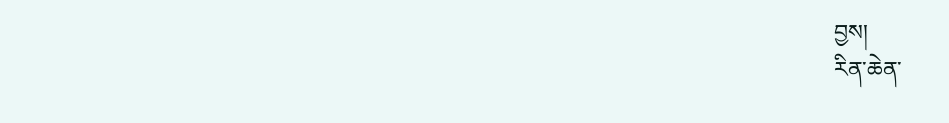བྱས།
རིན་ཆེན་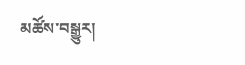མཚོས་བསྒྱུར།